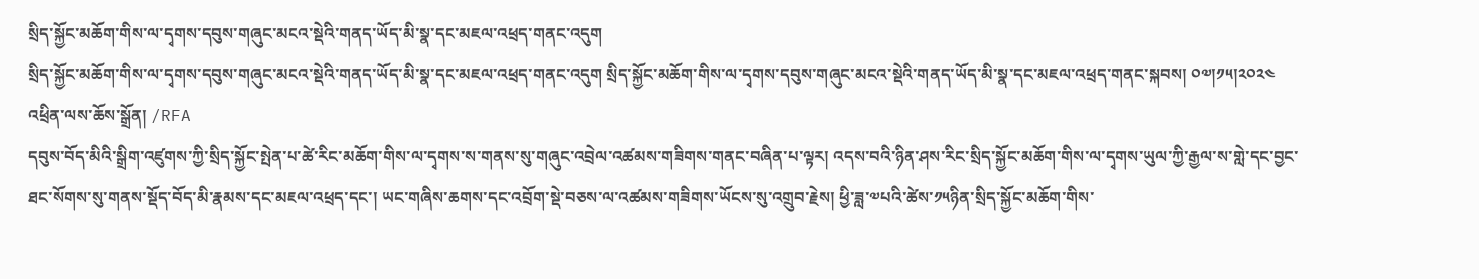སྲིད་སྐྱོང་མཆོག་གིས་ལ་དྭགས་དབུས་གཞུང་མངའ་སྡེའི་གནད་ཡོད་མི་སྣ་དང་མཇལ་འཕྲད་གནང་འདུག
སྲིད་སྐྱོང་མཆོག་གིས་ལ་དྭགས་དབུས་གཞུང་མངའ་སྡེའི་གནད་ཡོད་མི་སྣ་དང་མཇལ་འཕྲད་གནང་འདུག སྲིད་སྐྱོང་མཆོག་གིས་ལ་དྭགས་དབུས་གཞུང་མངའ་སྡེའི་གནད་ཡོད་མི་སྣ་དང་མཇལ་འཕྲད་གནང་སྐབས། ༠༧།༡༥།༢༠༢༤
འཕྲིན་ལས་ཆོས་སྒྲོན། /RFA
དབུས་བོད་མིའི་སྒྲིག་འཛུགས་ཀྱི་སྲིད་སྐྱོང་སྤེན་པ་ཚེ་རིང་མཆོག་གིས་ལ་དྭགས་ས་གནས་སུ་གཞུང་འབྲེལ་འཚམས་གཟིགས་གནང་བཞིན་པ་ལྟར། འདས་བའི་ཉིན་ཤས་རིང་སྲིད་སྐྱོང་མཆོག་གིས་ལ་དྭགས་ཡུལ་ཀྱི་རྒྱལ་ས་གླེ་དང་བྱང་ཐང་སོགས་སུ་གནས་སྡོད་བོད་མི་རྣམས་དང་མཇལ་འཕྲད་དང་། ཡང་གཞིས་ཆགས་དང་འབྲོག་སྡེ་བཅས་ལ་འཚམས་གཟིགས་ཡོངས་སུ་འགྲུབ་རྗེས། ཕྱི་ཟླ་༧པའི་ཚེས་༡༥ཉིན་སྲིད་སྐྱོང་མཆོག་གིས་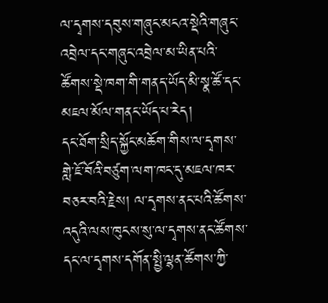ལ་དྭགས་དབུས་གཞུང་མངའ་སྡེའི་གཞུང་འབྲེལ་དང་གཞུང་འབྲེལ་མ་ཡིན་པའི་ཚོགས་སྡེ་ཁག་གི་གནད་ཡོད་མི་སྣ་ཚོ་དང་མཇལ་མོལ་གནང་ཡོད་པ་རེད།
དང་ཐོག་སྲིད་སྐྱོང་མཆོག་གིས་ལ་དྭགས་གླེ་ཇོ་བོའི་བཙུག་ལག་ཁང་དུ་མཇལ་ཁར་བཅར་བའི་རྗེས། ལ་དྭགས་ནང་པའི་ཚོགས་འདུའི་ལས་ཁུངས་སུ་ལ་དྭགས་ནང་ཚོགས་དང་ལ་དྭགས་དགོན་སྤྱི་ལྷན་ཚོགས་ཀྱི་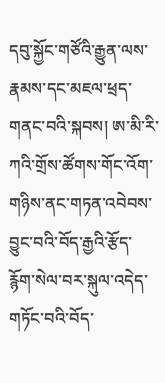དབུ་སྐྱོང་གཙོའི་རྒྱུན་ལས་རྣམས་དང་མཇལ་ཕྲད་གནང་བའི་སྐབས། ཨ་མི་རི་ཀའི་གྲོས་ཚོགས་གོང་འོག་གཉིས་ནང་གཏན་འབེབས་བྱུང་བའི་བོད་རྒྱའི་རྩོད་རྙོག་སེལ་བར་སྐུལ་འདེད་གཏོང་བའི་བོད་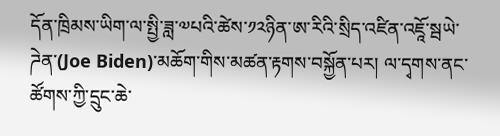དོན་ཁྲིམས་ཡིག་ལ་སྤྱི་ཟླ་༧པའི་ཚེས་༡༢ཉིན་ཨ་རིའི་སྲིད་འཛིན་འཇཱོ་སྦཡེ་ཌེན་(Joe Biden)་མཆོག་གིས་མཚན་རྟགས་བསྐྱོན་པར། ལ་དྭགས་ནང་ཚོགས་ཀྱི་དྲུང་ཆེ་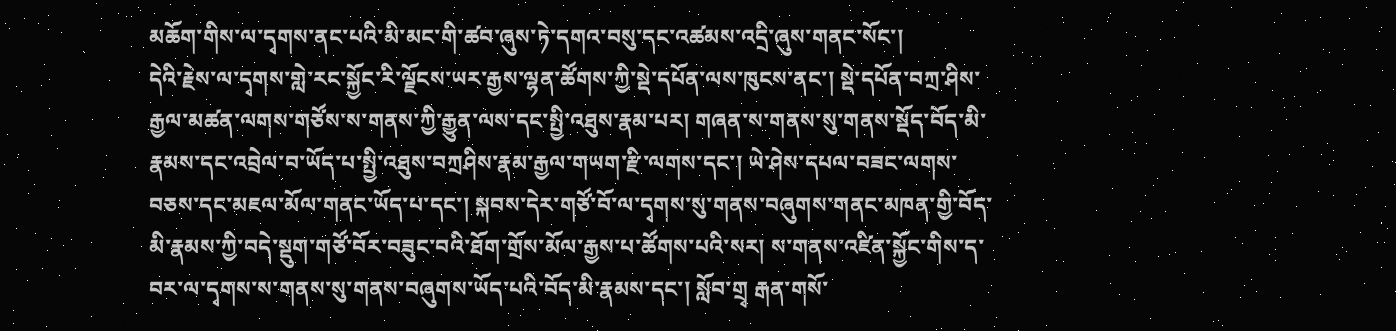མཆོག་གིས་ལ་དྭགས་ནང་པའི་མི་མང་གི་ཚབ་ཞུས་ཏེ་དགའ་བསུ་དང་འཚམས་འདྲི་ཞུས་གནང་སོང་།
དེའི་རྗེས་ལ་དྭགས་གླེ་རང་སྐྱོང་རི་ལྗོངས་ཡར་རྒྱས་ལྷན་ཚོགས་ཀྱི་སྡེ་དཔོན་ལས་ཁུངས་ནང་། སྡེ་དཔོན་བཀྲ་ཤིས་རྒྱལ་མཚན་ལགས་གཙོས་ས་གནས་ཀྱི་རྒྱུན་ལས་དང་སྤྱི་འཐུས་རྣམ་པར། གཞན་ས་གནས་སུ་གནས་སྡོད་བོད་མི་རྣམས་དང་འབྲེལ་བ་ཡོད་པ་སྤྱི་འཐུས་བཀྲཤིས་རྣམ་རྒྱལ་གཡག་རྫི་ལགས་དང་། ཡེ་ཤེས་དཔལ་བཟང་ལགས་བཅས་དང་མཇལ་མོལ་གནང་ཡོད་པ་དང་། སྐབས་དེར་གཙོ་བོ་ལ་དྭགས་སུ་གནས་བཞུགས་གནང་མཁན་གྱི་བོད་མི་རྣམས་ཀྱི་བདེ་སྡུག་གཙོ་བོར་བཟུང་བའི་ཐོག་གྲོས་མོལ་རྒྱས་པ་ཚོགས་པའི་སར། ས་གནས་འཛིན་སྐྱོང་གིས་ད་བར་ལ་དྭགས་ས་གནས་སུ་གནས་བཞུགས་ཡོད་པའི་བོད་མི་རྣམས་དང་། སློབ་གྲྭ རྒན་གསོ་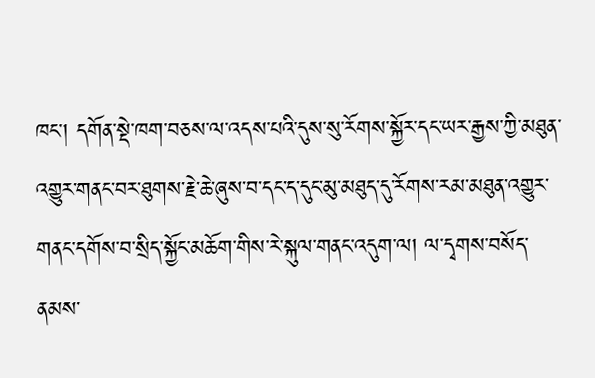ཁང་། དགོན་སྡེ་ཁག་བཅས་ལ་འདས་པའི་དུས་སུ་རོགས་སྐྱོར་དང་ཡར་རྒྱས་ཀྱི་མཐུན་འགྱུར་གནང་བར་ཐུགས་རྗེ་ཆེ་ཞུས་བ་དང་ད་དུང་མུ་མཐུད་དུ་རོགས་རམ་མཐུན་འགྱུར་གནང་དགོས་བ་སྲིད་སྐྱོང་མཆོག་གིས་རེ་སྐུལ་གནང་འདུག་ལ། ལ་དྭགས་བསོད་ནམས་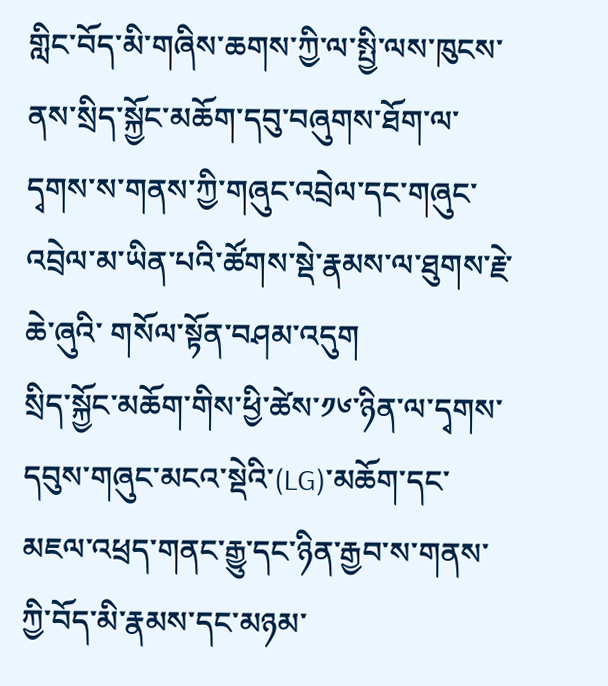གླིང་བོད་མི་གཞིས་ཆགས་ཀྱི་ལ་སྤྱི་ལས་ཁུངས་ནས་སྲིད་སྐྱོང་མཆོག་དབུ་བཞུགས་ཐོག་ལ་དྭགས་ས་གནས་ཀྱི་གཞུང་འབྲེལ་དང་གཞུང་འབྲེལ་མ་ཡིན་པའི་ཚོགས་སྡེ་རྣམས་ལ་ཐུགས་རྗེ་ཆེ་ཞུའི་ གསོལ་སྟོན་བཤམ་འདུག
སྲིད་སྐྱོང་མཆོག་གིས་ཕྱི་ཚེས་༡༦་ཉིན་ལ་དྭགས་དབུས་གཞུང་མངའ་སྡེའི་(LG)་མཆོག་དང་མཇལ་འཕྲད་གནང་རྒྱུ་དང་ཉིན་རྒྱབ་ས་གནས་ཀྱི་བོད་མི་རྣམས་དང་མཉམ་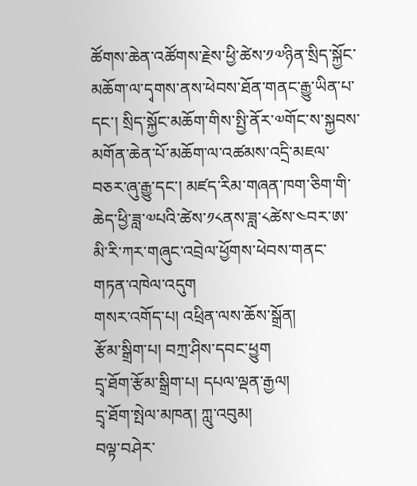ཚོགས་ཆེན་འཚོགས་རྗེས་ཕྱི་ཚེས་༡༧ཉིན་སྲིད་སྐྱོང་མཆོག་ལ་དྭགས་ནས་ཕེབས་ཐོན་གནང་རྒྱུ་ཡིན་པ་དང་། སྲིད་སྐྱོང་མཆོག་གིས་སྤྱི་ནོར་༧གོང་ས་སྐྱབས་མགོན་ཆེན་པོ་མཆོག་ལ་འཚམས་འདྲི་མཇལ་བཅར་ཞུ་རྒྱུ་དང་། མཛད་རིམ་གཞན་ཁག་ཅིག་གི་ཆེད་ཕྱི་ཟླ་༧པའི་ཚེས་༡༨ནས་ཟླ་༨ཚེས་༤བར་ཨ་མི་རི་ཀར་གཞུང་འབྲེལ་ཕྱོགས་ཕེབས་གནང་གཏན་འཁེལ་འདུག
གསར་འགོད་པ། འཕྲིན་ལས་ཆོས་སྒྲོན།
རྩོམ་སྒྲིག་པ། བཀྲ་ཤིས་དབང་ཕྱུག
དྲྭ་ཐོག་རྩོམ་སྒྲིག་པ། དཔལ་ལྡན་རྒྱལ།
དྲྭ་ཐོག་སྤེལ་མཁན། ཀླུ་འབུམ།
བལྟ་བཤེར་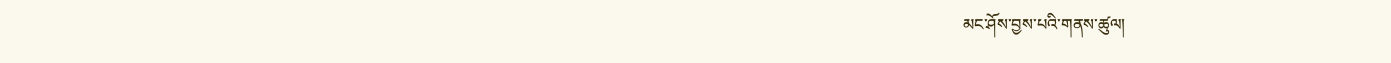མང་ཤོས་བྱས་པའི་གནས་ཚུལ།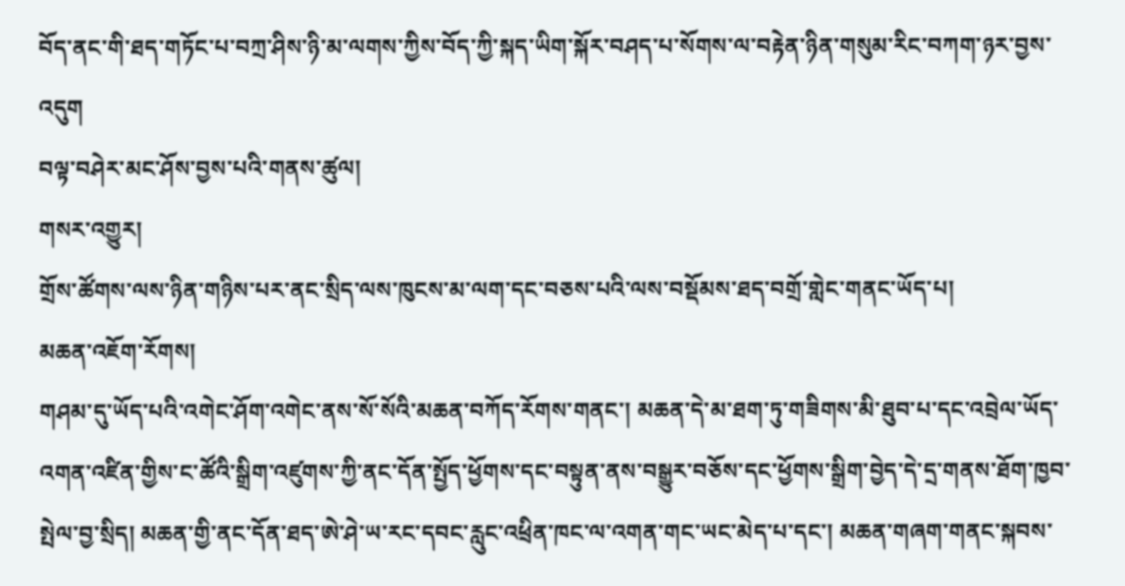བོད་ནང་གི་ཐད་གཏོང་པ་བཀྲ་ཤིས་ཉི་མ་ལགས་ཀྱིས་བོད་ཀྱི་སྐད་ཡིག་སྐོར་བཤད་པ་སོགས་ལ་བརྟེན་ཉིན་གསུམ་རིང་བཀག་ཉར་བྱས་འདུག
བལྟ་བཤེར་མང་ཤོས་བྱས་པའི་གནས་ཚུལ།
གསར་འགྱུར།
གྲོས་ཚོགས་ལས་ཉིན་གཉིས་པར་ནང་སྲིད་ལས་ཁུངས་མ་ལག་དང་བཅས་པའི་ལས་བསྡོམས་ཐད་བགྲོ་གླེང་གནང་ཡོད་པ།
མཆན་འཇོག་རོགས།
གཤམ་དུ་ཡོད་པའི་འགེང་ཤོག་འགེང་ནས་སོ་སོའི་མཆན་བཀོད་རོགས་གནང་། མཆན་དེ་མ་ཐག་ཏུ་གཟིགས་མི་ཐུབ་པ་དང་འབྲེལ་ཡོད་འགན་འཛིན་གྱིས་ང་ཚོའི་སྒྲིག་འཛུགས་ཀྱི་ནང་དོན་སྤྱོད་ཕྱོགས་དང་བསྟུན་ནས་བསྒྱུར་བཅོས་དང་ཕྱོགས་སྒྲིག་བྱེད་དེ་དྲ་གནས་ཐོག་ཁྱབ་སྤེལ་བྱ་སྲིད། མཆན་གྱི་ནང་དོན་ཐད་ཨེ་ཤེ་ཡ་རང་དབང་རླུང་འཕྲིན་ཁང་ལ་འགན་གང་ཡང་མེད་པ་དང་། མཆན་གཞག་གནང་སྐབས་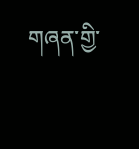གཞན་གྱི་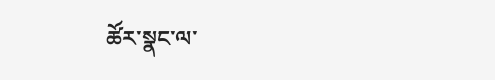ཚོར་སྣང་ལ་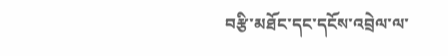བརྩི་མཐོང་དང་དངོས་འབྲེལ་ལ་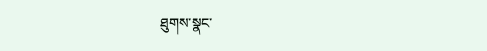ཐུགས་སྣང་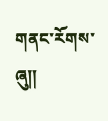གནང་རོགས་ཞུ༎